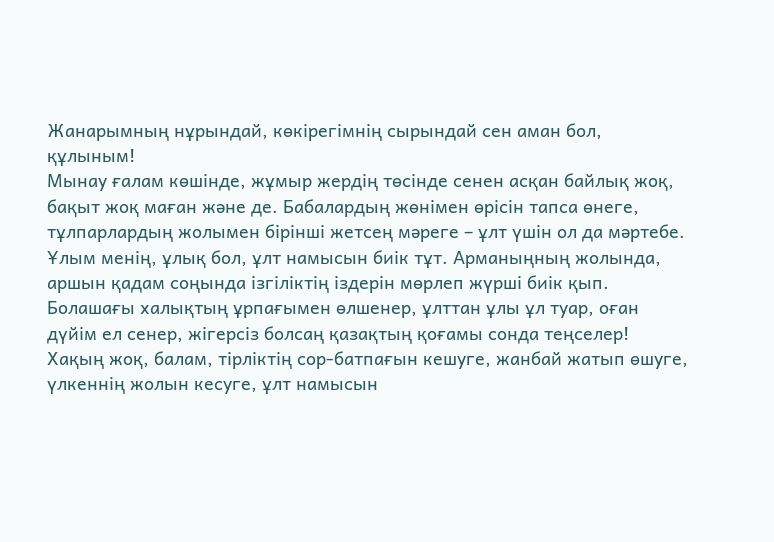Жанарымның нұрындай, көкірегімнің сырындай сен аман бол, құлыным!
Мынау ғалам көшінде, жұмыр жердің төсінде сенен асқан байлық жоқ, бақыт жоқ маған және де. Бабалардың жөнімен өрісін тапса өнеге, тұлпарлардың жолымен бірінші жетсең мәреге – ұлт үшін ол да мәртебе.
Ұлым менің, ұлық бол, ұлт намысын биік тұт. Арманыңның жолында, аршын қадам соңында ізгіліктің іздерін мөрлеп жүрші биік қып.
Болашағы халықтың ұрпағымен өлшенер, ұлттан ұлы ұл туар, оған дүйім ел сенер, жігерсіз болсаң қазақтың қоғамы сонда теңселер! Хақың жоқ, балам, тірліктің сор-батпағын кешуге, жанбай жатып өшуге, үлкеннің жолын кесуге, ұлт намысын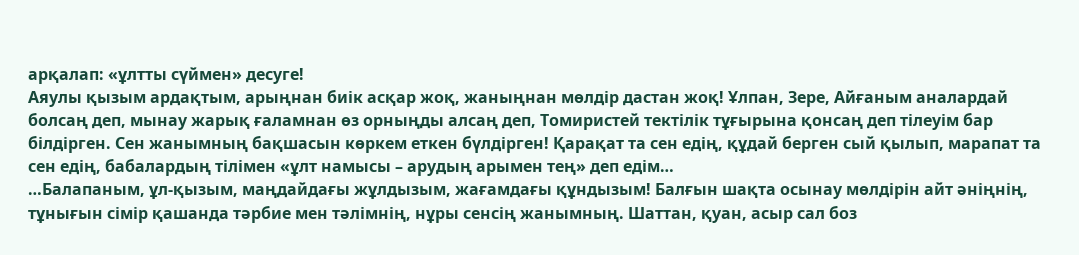арқалап: «ұлтты сүймен» десуге!
Аяулы қызым ардақтым, арыңнан биік асқар жоқ, жаныңнан мөлдір дастан жоқ! Ұлпан, Зере, Айғаным аналардай болсаң деп, мынау жарық ғаламнан өз орныңды алсаң деп, Томиристей тектілік тұғырына қонсаң деп тілеуім бар білдірген. Сен жанымның бақшасын көркем еткен бүлдірген! Қарақат та сен едің, құдай берген сый қылып, марапат та сен едің, бабалардың тілімен «ұлт намысы – арудың арымен тең» деп едім…
…Балапаным, ұл-қызым, маңдайдағы жұлдызым, жағамдағы құндызым! Балғын шақта осынау мөлдірін айт әніңнің, тұнығын сімір қашанда тәрбие мен тәлімнің, нұры сенсің жанымның. Шаттан, қуан, асыр сал боз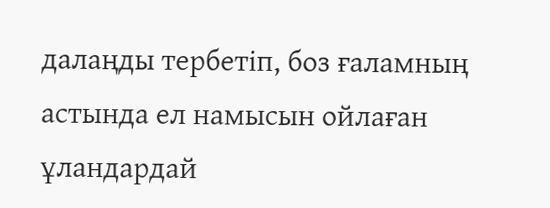далаңды тербетіп, боз ғаламның астында ел намысын ойлаған ұландардай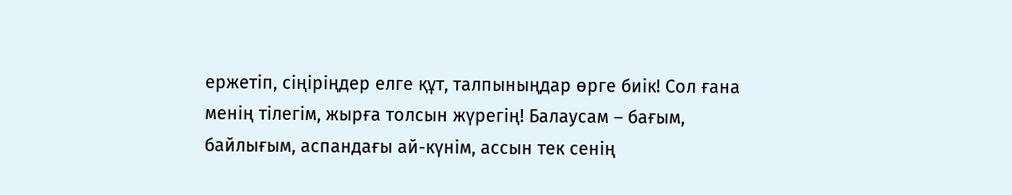ержетіп, сіңіріңдер елге құт, талпыныңдар өрге биік! Сол ғана менің тілегім, жырға толсын жүрегің! Балаусам – бағым, байлығым, аспандағы ай-күнім, ассын тек сенің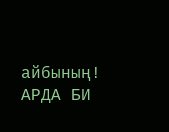айбының!
АРДА БИ